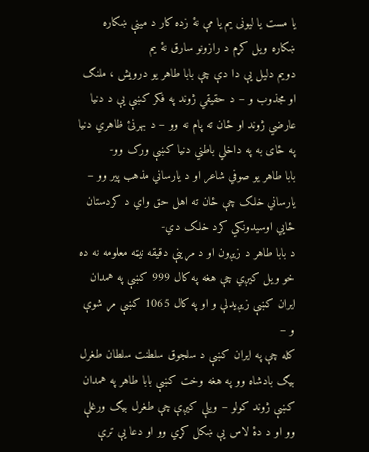یا مست یا لیونی یم یا مې نهٔ زده کار د مینې ښکاره ښکاره ویل کړم د رازونو سارق نهٔ یم
دویم دلیل یې دا دې چې بابا طاهر یو درویش ، ملنګ او مجذوب و – د حقیقي ژوند په فکر کښې یې د دنیا عارضي ژوند او ځان ته پام نه وو – د بهرنئ ظاهري دنیا په ځای به په داخلي باطني دنیا کښې ورک وو-
بابا طاهر یو صوفي شاعر او د یارساني مذهب پیر وو – یارساني خلک چې ځان ته اهل حق واي د کردستان ځايي اوسیدونکي کرد خلک دي-
د بابا طاهر د زیږون او د مړینې دقیقه نیټه معلومه نه ده خو ویل کیږي چې هغه په کال 999 کښې په همدان ایران کښې زیږیدلې و او په کال 1065 کښې مړ شوې و –
کله چې په ایران کښې د سلجوق سلطنت سلطان طغرل بیګ بادشاه وو په هغه وخت کښې بابا طاهر په همدان کښې ژوند کولو – ویلې کیږې چې طغرل بیګ ورغلې وو او د دهٔ لاس یې ښکل کړي وو او دعا یې ترې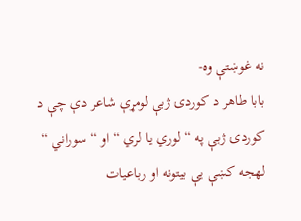نه غوښتې وه-
بابا طاهر د کوردۍ ژبې لومړې شاعر دې چې د کوردۍ ژبې په “ لوري یا لري “ او “ سوراني “ لهجه کښې یې بیتونه او رباعیات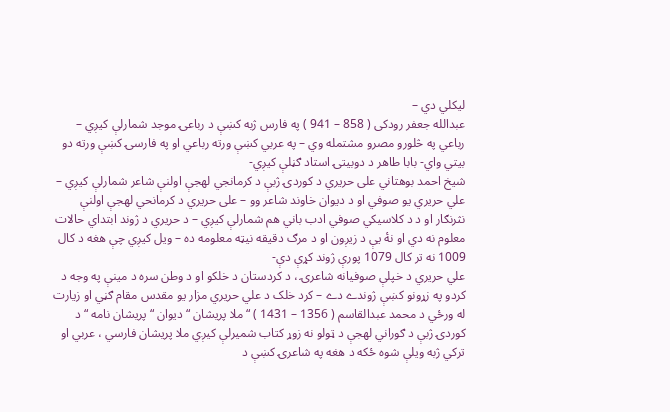لیکلي دي –
عبدالله جعفر رودکی ( 858 – 941 ) په فارس ژبه کښې د رباعۍ موجد شمارلې کیږي – رباعي په څلورو مصرو مشتمله وي – په عربي کښې ورته رباعي او په فارسۍ کښې ورته دو بیتي واي- بابا طاهر د دوبیتۍ استاد ګڼلې کیږي-
شیخ احمد بوهتاني علی حریري د کوردۍ ژبې د کرمانجي لهجې اولنې شاعر شمارلې کيږي – علي حریري یو صوفي او د دیوان خاوند شاعر وو – علی حریري د کرمانحي لهجې اولنې نثرنګار او د د کلاسیکي صوفي ادب باني هم شمارلې کيږي – د حریري د ژوند ابتداي حالات معلوم نه دي او نهٔ یې د زیږون او د مرګ دقیقه نیټه معلومه ده – ویل کیږي چې هغه د کال 1009 نه تر کال 1079 پورې ژوند کړې دې-
علي حریري د خپلې صوفیانه شاعرۍ ، د کردستان د خلکو او د وطن سره د مینې په وجه د کردو په زړونو کښې ژوندے دے – کرد خلک د علي حریري مزار یو مقدس مقام ګڼي او زیارت له ورځي د محمد عبدالقاسم ( 1356 – 1431 ) “ ملا پریشان “ دیوان “ پریشان نامه “ د کوردۍ ژبې د ګوراني لهجې د ټولو نه زوړ کتاب شمیرلې کیږي ملا پریشان فارسي ، عربي او ترکي ژبه ویلې شوه ځکه د هغه په شاعرۍ کښې د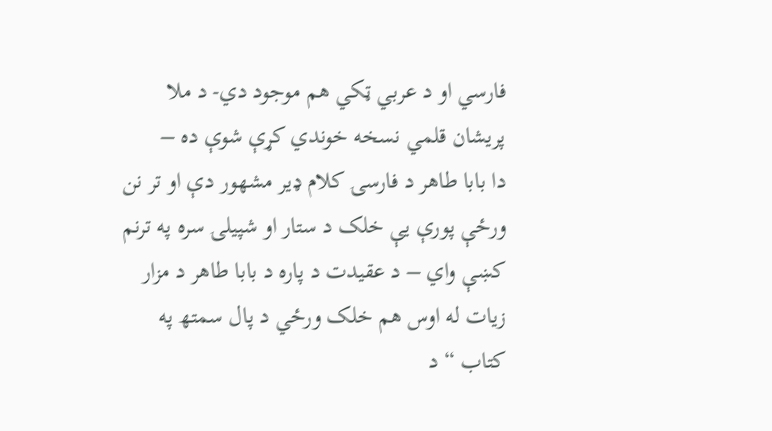فارسي او د عربي ټکي هم موجود دي- د ملا پریشان قلمي نسخه خوندي کړې شوې ده –
دا بابا طاهر د فارسۍ کلام ډیر مشهور دې او تر نن ورځې پورې یې خلک د ستار او شپیلۍ سره په ترنم کښې واي – د عقیدت د پاره د بابا طاهر د مزار زیات له اوس هم خلک ورځي د پال سمتھ په کتاب “ د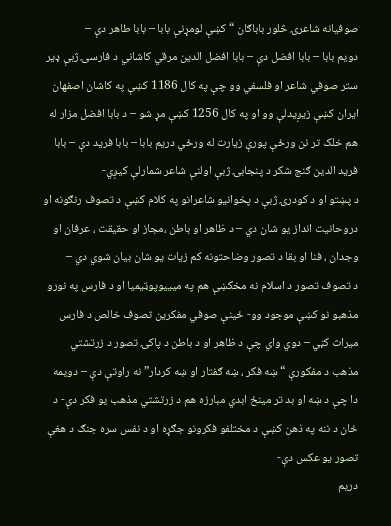صوفیانه شاعرۍ څلور باباګان “ کښې لومړنې بابا – بابا طاهر دې –
دویم بابا – بابا افضل دې – بابا افضل الدین مرقي کاشاني د فارسۍ ژبې ډیر ستر صوفي شاعر او فلسفي وو چې په کال 1186 کښې په کاشان اصفهان ایران کښې زیږیدلې وو او په کال 1256 کښې مړ شو – د بابا افضل مزار له هم خلک تر نن ورځې پورې زیارت له ورځي دریم بابا – بابا فرید دې – بابا فرید الدین ګنج شکر د پنجابۍ ژبې اولنې شاعر شمارلې کیږي-
د پښتو او د کودرۍ ژبې د پخوانیو شاعرانو په کلام کښې د تصوف رنګونه او دروحانیت انداز یو شان دي – د ظاهر او باطن ،مجاز او حقیقت ، عرفان او وجدان ، فنا او بقا د تصور وضاحتونه کم زیات یو شان بیان شوي دي –
د تصوف تصور د اسلام نه مخکښې هم په میییوپوټیمیا او د فارس په نورو مذهبو نو کښې موجود وو- ځینې صوفي مفکرین تصوف خالص د فارس میراث کڼي – دوي واي چې د ظاهر او د باطن د پاکۍ تصور د زرتشتي مذهب د مفکورې “ ښه فکر ، ښه ګفتار او ښه کردار” نه راوتې دې – دویمه دا چې د ښه او بد تر مینځ ابدي مبارزه هم د زرتشتي مذهب یو فکر دې- د ځان د ننه په ذهن کښې د مختلفو فکرونو جګړه او د نفس سره جنګ د هغې تصور یو عکس دې-
دریم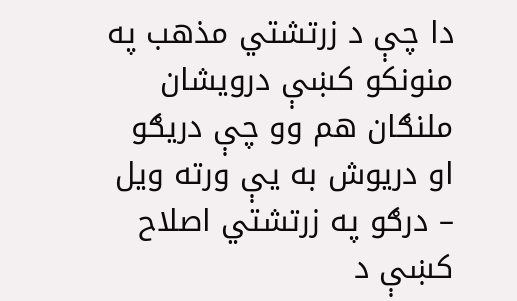دا چې د زرتشتي مذهب په منونکو کښې درویشان ملنګان هم وو چې دریګو او دریوش به یې ورته ویل – درګو په زرتشتي اصلاح کښې د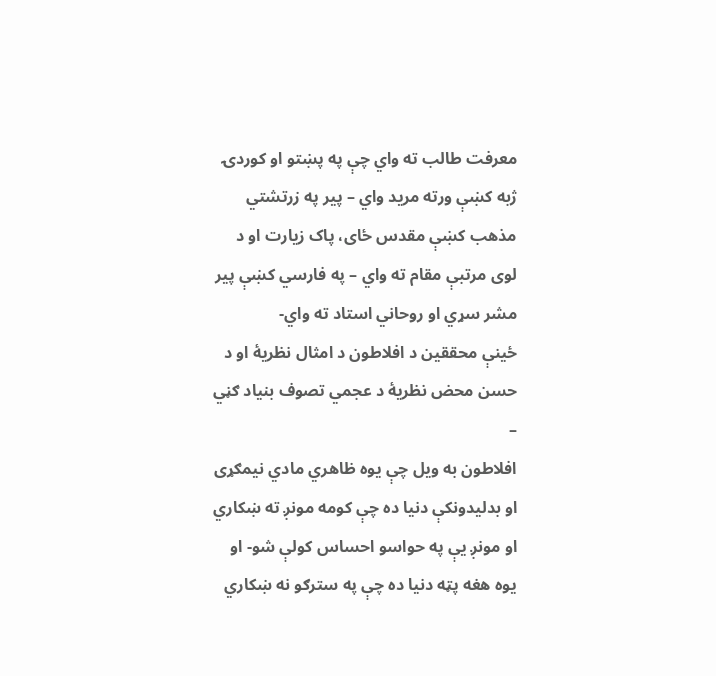معرفت طالب ته واي چې په پښتو او کوردۍ ژبه کښې ورته مرید واي – پیر په زرتشتي مذهب کښې مقدس ځای، پاک زیارت او د لوی مرتبې مقام ته واي – په فارسي کښې پیر مشر سړي او روحاني استاد ته واي-
ځینې محققین د افلاطون د امثال نظریهٔ او د حسن محض نظریهٔ د عجمي تصوف بنیاد ګڼي –
افلاطون به ویل چې یوه ظاهري مادي نیمګړی او بدلیدونکې دنیا ده چې کومه مونږ ته ښکاري او مونږ یې په حواسو احساس کولې شو- او یوه هغه پټه دنیا ده چې په سترګو نه ښکاري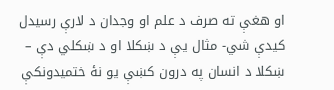او هغې ته صرف د علم او وجدان د لارې رسیدل کیدې شي- مثال یې د ښکلا او د ښکلي دې – ښکلا د انسان په درون کښې یو نهٔ ختمیدونکې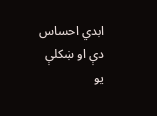ابدي احساس دې او ښکلې یو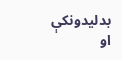بدلیدونکې او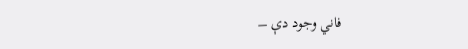فاني وجود دې –